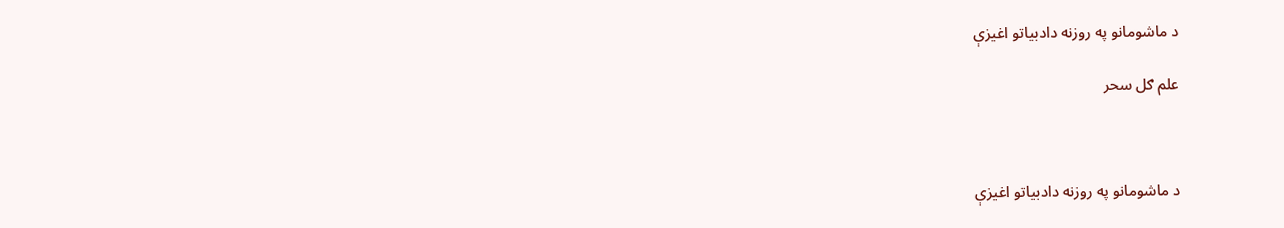د ماشومانو په روزنه دادبیاتو اغیزې

علم ګل سحر



د ماشومانو په روزنه دادبیاتو اغیزې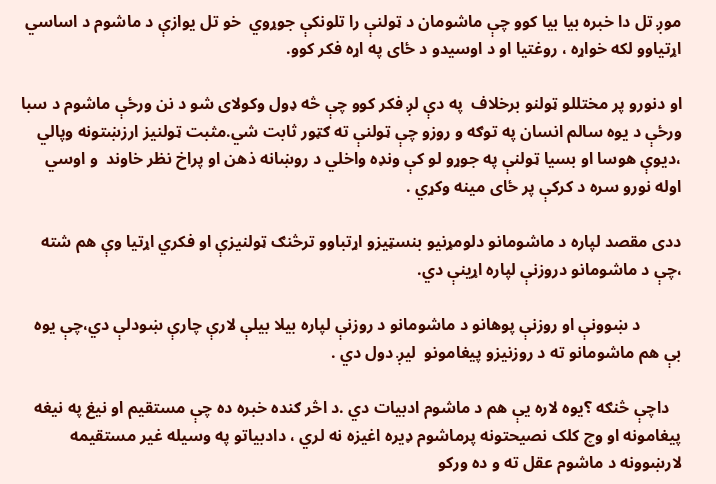موږ تل دا خبره بیا بیا کوو چې ماشومان د ټولنې را تلونکې جوړوي  خو تل یوازې د ماشوم د اساسي اړتیاوو لکه خواړه ، روغتیا او د اوسیدو د ځای په اړه فکر کوو.

او دنورو پر مختللو ټولنو برخلاف  په دې لږ فکر کوو چې څه ډول وکولای شو د نن ورځې ماشوم د سبا ورځې د یوه سالم انسان په توګه و روزو چې ټولنې ته ګټور ثابت شي.مثبت ټولنیز ارزښتونه وپالي  ،دیوې هوسا او بسیا ټولنې په جوړو لو کې ونډه واخلي د روښانه ذهن او پراخ نظر خاوند  و اوسي اوله نورو سره د کرکې پر ځای مینه وکړي .

ددی مقصد لپاره د ماشومانو دلومړنیو بنسټیزو اړتباوو ترڅنګ ټولنیزې او فکري اړتیا وې هم شته ،چې د ماشومانو دروزنې لپاره اړینې دي.

          د ښوونې او روزنې پوهانو د ماشومانو د روزنې لپاره بیلا بیلې لارې چارې ښودلې دي،چې یوه بې هم ماشومانو ته د روزنیزو پیغامونو  لیږ دول دي .

   داچې څنګه ؟یوه لاره یې هم د ماشوم ادبیات دي .د اڅر ګنده خبره ده چې مستقیم او نیغ په نیغه  پیغامونه او وچ کلک نصیحتونه پرماشوم ډیره اغیزه نه لري ، دادبیاتو په وسیله غیر مستقیمه لارښوونه د ماشوم عقل ته و ده ورکو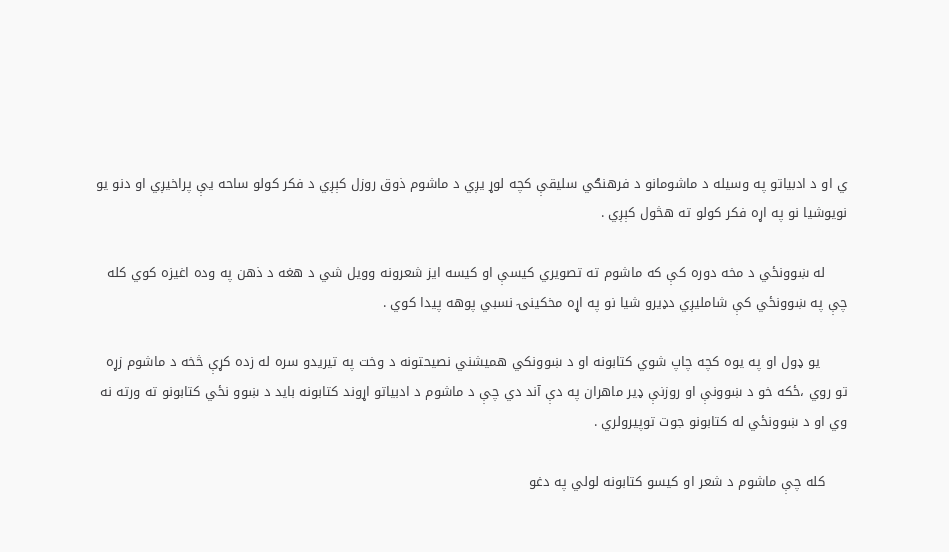ي او د ادبیاتو په وسیله د ماشومانو د فرهنګي سلیقې کچه لوړ یږي د ماشوم ذوق روزل کېږي د فکر کولو ساحه یې پراخیږي او دنو یو نویوشیا نو په اړه فکر کولو ته هڅول کېږي .

     له ښوونځي د مخه دوره کې که ماشوم ته تصویري کیسې او کیسه ایز شعرونه وویل شي د هغه د ذهن په وده اغیزه کوي کله چې په ښوونځي کې شاملیږي دډیرو شیا نو په اړه مخکینۍ نسبي پوهه پیدا کوي .

      یو ډ‌ول او په یوه کچه چاپ شوي کتابونه او د ښوونکي همیشني نصیحتونه د وخت په تیریدو سره له زده کړې څخه د ماشوم زړه تو روي ،ځکه خو د ښوونې او روزنې ډیر ماهران په دې آند دي چې د ماشوم د ادبیاتو اړوند کتابونه باید د ښوو نځي کتابونو ته ورته نه وي او د ښوونځي له کتابونو جوت توپیرولري .

     کله چې ماشوم د شعر او کیسو کتابونه لولي په دغو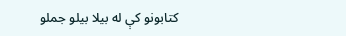کتابونو کې له بیلا بیلو جملو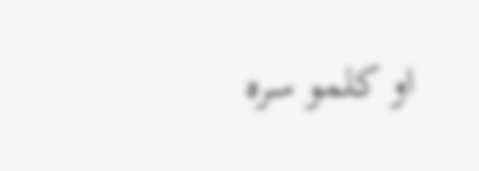او کلمو سره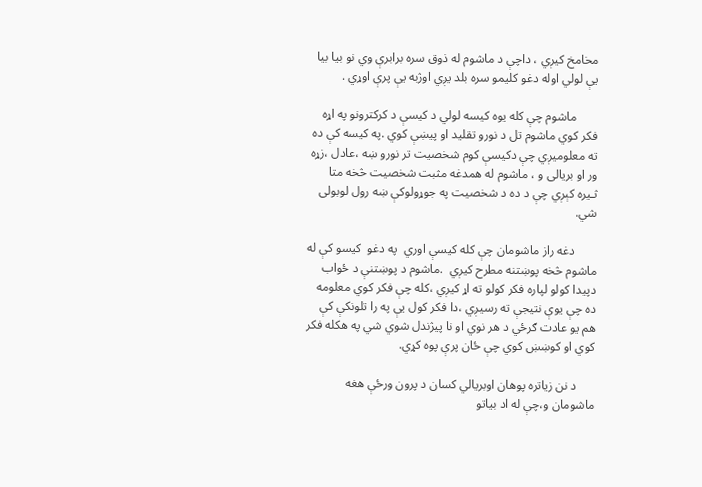مخامخ کیږي ، داچې د ماشوم له ذوق سره برابرې وي نو بیا بیا یې لولي اوله دغو کلیمو سره بلد یږي اوژبه یې پرې اوړي .

       ماشوم چې کله یوه کیسه لولي د کیسې د کرکترونو په اړه فکر کوي ماشوم تل د نورو تقلید او پیښې کوي .په کیسه کې ده ته معلومیږي چې دکیسې کوم شخصیت تر نورو ښه ،عادل ،زړه ور او بریالی و ، ماشوم له همدغه مثبت شخصیت څخه متا ثـیره کېږي چې د ده د شخصیت په جوړولوکې ښه رول لوبولی شي.

       دغه راز ماشومان چې کله کیسې اوري  په دغو  کیسو کې له ماشوم څخه پوښتنه مطرح کیږي  .ماشوم د پوښتنې د ځواب دپیدا کولو لپاره فکر کولو ته اړ کیږي ،کله چې فکر کوي معلومه ده چې یوې نتیجې ته رسیږي ،دا فکر کول یې په را تلونکې کې هم یو عادت ګرځي د هر نوي او نا پیژندل شوي شي په هکله فکر کوي او کوښښ کوي چې ځان پرې پوه کړي.

      د نن زیاتره پوهان اوبریالي کسان د پرون ورځې هغه ماشومان و،چې له اد بیاتو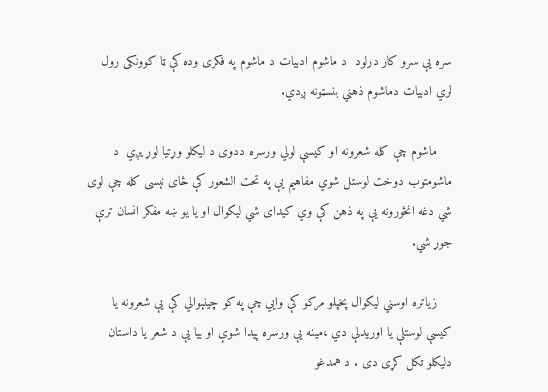سره یې سرو کار درلود  د ماشوم ادبیات د ماشوم په فکری وده کې ټا کوونکی رول لري ادبیات دماشوم ذهني بنسټونه ږدي.

    ماشوم چې کله شعرونه او کیسې لولي ورسره ددوی د لیکلو وړتیا لوړ یږي  د ماشومتوب دوخت لوستل شوي مفاهیم یې په تحت الشعور کې ځای نېسی کله چې لوی شي دغه انځورونه یې په ذهن کې وي کیدای شي لیکوال او یا یو ښه مفکر انسان ترې جوړ شي.

    زیاتره اوسني لیکوال پخپلو مرکو کې وایي چې په کو چینېوالي کې یې شعرونه یا کیسې لوستلې یا اوریدلې دي ،مینه یې ورسره پیدا شوې او بیا یې د شعر یا داستان دلیکلو تکل کړی دی . د همدغو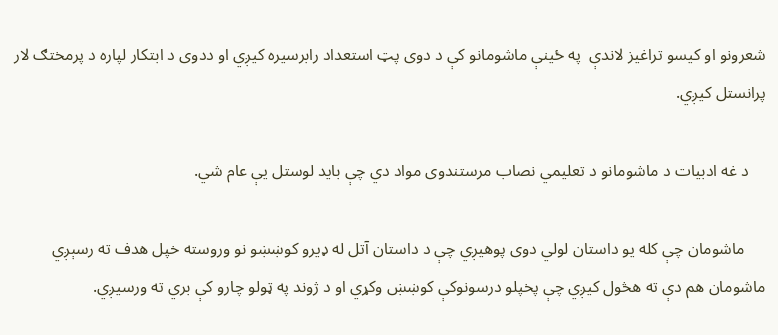شعرونو او کیسو تراغیز لاندې  په ځینې ماشومانو کې د دوی پټ استعداد رابرسیره کیږي او ددوی د ابتکار لپاره د پرمختګ لار پرانستل کیږي.

    د غه ادبیات د ماشومانو د تعلیمي نصاب مرستندوی مواد دي چې باید لوستل یې عام شي.

     ماشومان چې کله یو داستان لولي دوی پوهیږي چې د داستان آتل له ډیرو کوښښو نو وروسته خپل هدف ته رسېږي  ماشومان هم دې ته هڅول کیږي چې پخپلو درسونوکې کوښښ وکړي او د ژوند په ټولو چارو کې بري ته ورسیږي.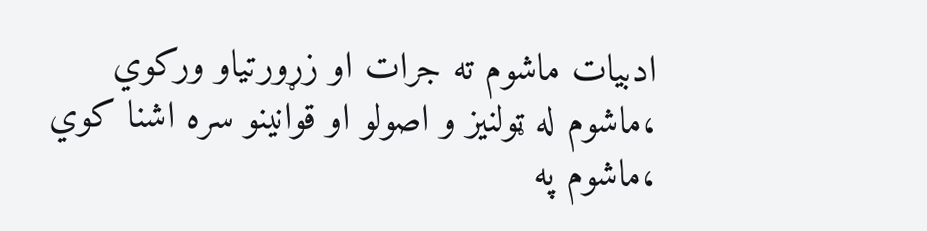ادبیات ماشوم ته جرات او زړورتیاو ورکوي ،ماشوم له ټولنیز و اصولو او قوانینو سره اشنا کوي ،ماشوم په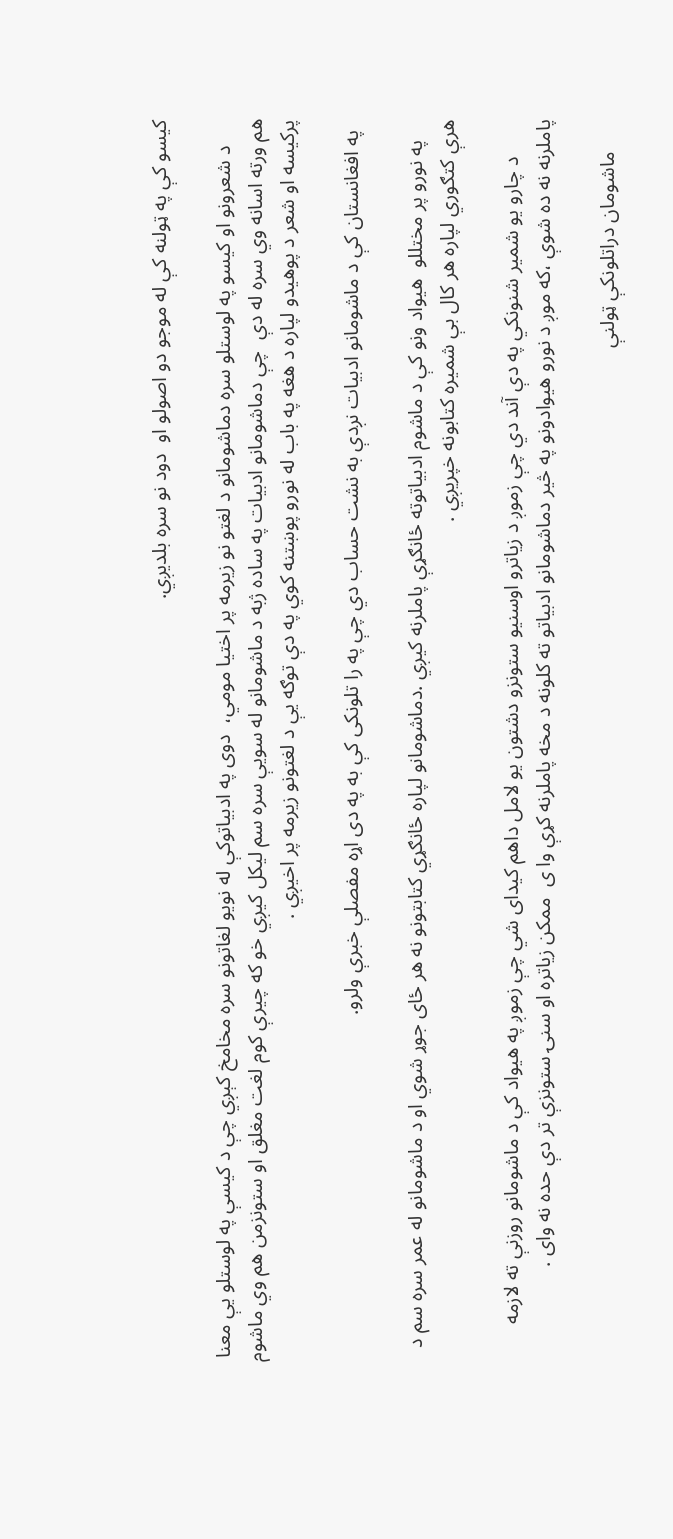کیسو کې په ټولنه کې له موجو دو اصولو او  دود نو سره بلدیږي.

     د شعرونو او کیسو په لوستلو سره دماشومانو د لغتو نو زیرمه پر اختیا مومي،  دوی په ادبیاتوکې له نویو لغاتونو سره مخامخ کېږي چې د کیسې په لوستلو یې معنا هم ورته اسانه وي سره له دې  چې دماشومانو ادبیات په ساده ژبه د ماشومانو له سویې سره سم لیکل کیږي خو که چیرې کوم لغت مغلق او ستونزمن هم وي ماشوم پرکیسه او شعر د پوهیدو لپاره د هغه په باب له نورو پوښتنه کوي په دې توګه یې د لغتونو زیرمه پر اخیږي .

  په افغانستان کې د ماشومانو ادبیات نږدې به نشت حساب دي چې په را تلونکی کې به په دی اړه مفصلې خبرې ولرو.

    په نورو پر مختللو  هیواد ونو کې د ماشوم ادبیاتوته ځانګړې پاملرنه کیږي .دماشومانو لپاره ځانګړي کتابتونو نه هر ځای جوړ شوي او د ماشومانو له عمر سره سم د هرې کتګوري لپاره هر کال بې شمیره کتابونه خپریږي .

       د چارو یو شمیر شنونکي په دې آند دي چې زموږ د زیاترو اوسنیو ستونزو دشتون یو لامل داهم کیدای شي چې زموږ په هیواد کې د ماشومانو روزنې ته لازمه پاملرنه نه ده شوې ،که موږ د نورو هیوادونو په څیر دماشومانو ادبیاتو ته کلونه د مخه پاملرنه کړې وا ی  ممکن زیاتره او سنۍ ستونزې تر دې حده نه وای .

      ماشومان دراتلونکې ټولنې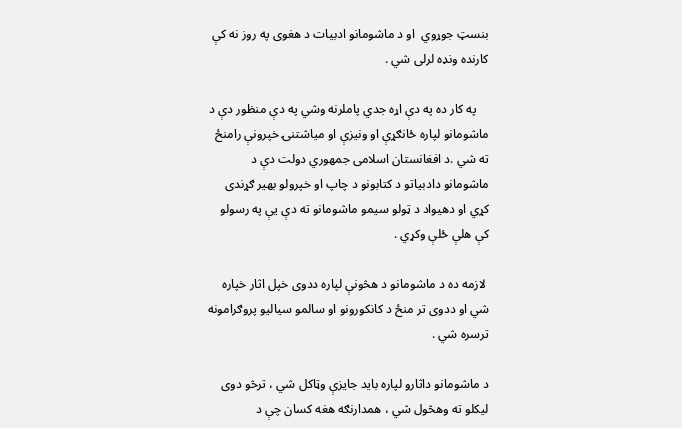بنسټ جوړوي  او د ماشومانو ادبیات د هغوی په روز نه کې کارنده ونډه لرلی شي .

    په کار ده په دې اړه جدي پاملرنه وشي په دې منظور دې د ماشومانو لپاره ځانګړې او ونیزې او میاشتنۍ خپرونې رامنځ ته شي .د افغانستان اسلامی جمهوري دولت دې د ماشومانو دادبیاتو د کتابونو د چاپ او خپرولو بهیر ګړندی کړي او دهیواد د ټولو سیمو ماشومانو ته دې یې په رسولو کې هلې ځلې وکړي .

 لازمه ده د ماشومانو د هڅونې لپاره ددوی خپل اثار خپاره شي او ددوی تر منځ د کانکورونو او سالمو سیالیو پروګرامونه ترسره شي .

د ماشومانو داثارو لپاره باید جایزې وټاکل شي ، ترڅو دوی لیکلو ته وهڅول شي ، همدارنګه هغه کسان چې د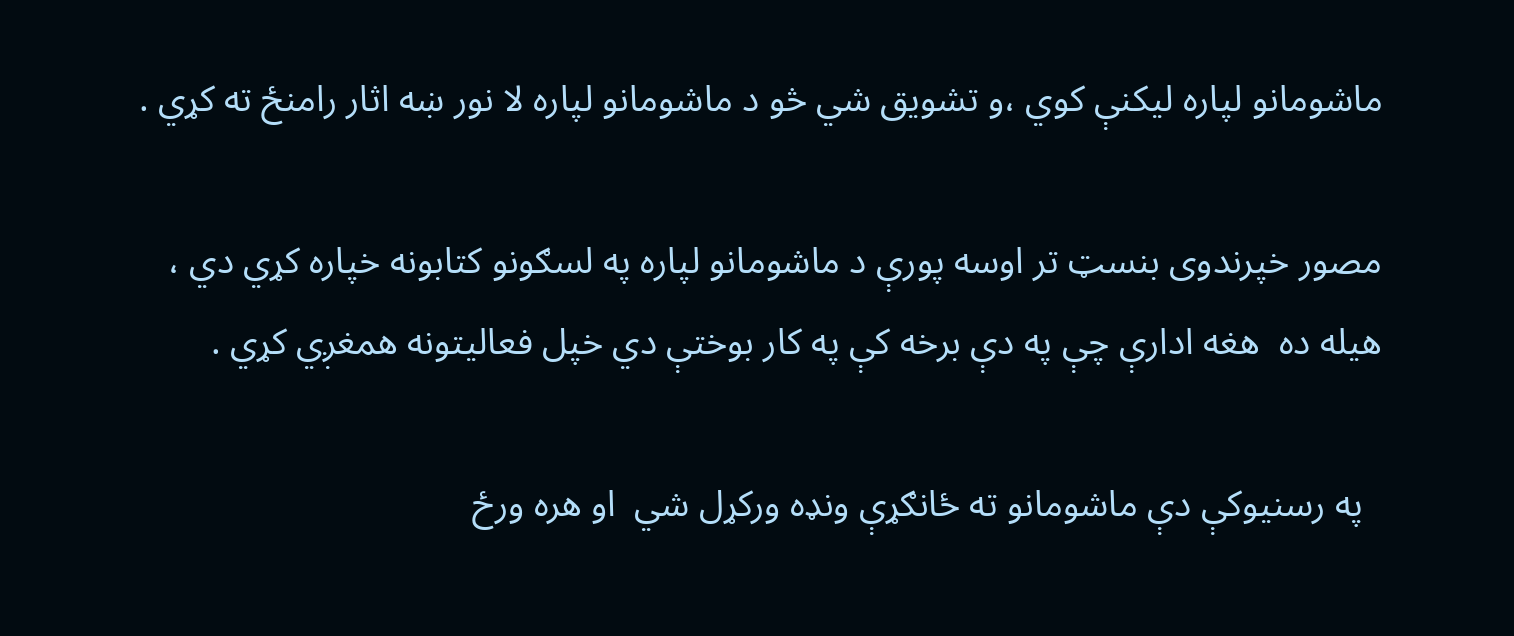ماشومانو لپاره لیکنې کوي ،و تشویق شي څو د ماشومانو لپاره لا نور ښه اثار رامنځ ته کړي .

مصور خپرندوی بنسټ تر اوسه پورې د ماشومانو لپاره په لسګونو کتابونه خپاره کړي دي ، هیله ده  هغه ادارې چې په دې برخه کې په کار بوختې دي خپل فعالیتونه همغږي کړي .

  په رسنیوکې دې ماشومانو ته ځانګړې ونډه ورکړل شي  او هره ورځ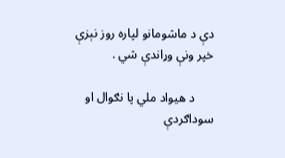دې د ماشومانو لپاره روز نېزې خپر ونې وړاندې شي .

      د هیواد ملي پا نګوال او سوداګردې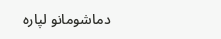دماشومانو لپاره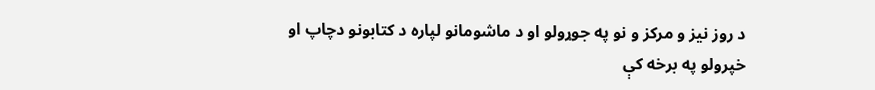د روز نیز و مرکز و نو په جوړولو او د ماشومانو لپاره د کتابونو دچاپ او خپرولو په برخه کې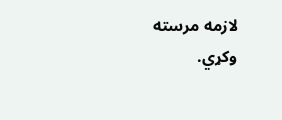لازمه مرسته وکړي.